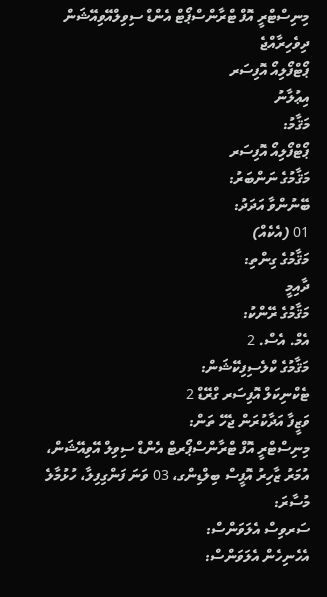މިނިސްޓްރީ އޮފް ޓްރާންސްޕޯޓް އެންޑް ސިވިލްއޭވިއޭޝަން
ދިވެހިރާއްޖެ
ޕޯޓްފޯލިއޯ އޮފިސަރ
އިޢުލާނު
މަޤާމު:
ޕޯޓްފޯލިއޯ އޮފިސަރ
މަޤާމުގެ ނަންބަރު:
ބޭނުންވާ އަދަދު:
01 (އެކެއް)
މަޤާމުގެ ގިންތި:
ދާއިމީ
މަޤާމުގެ ރޭންކު:
އެމް. އެސް. 2
މަޤާމުގެ ކްލެސިފިކޭޝަން:
ޓެކްނިކަލް އޮފިސަރ ގްރޭޑް 2
ވަޒީފާ އަދާކުރަން ޖެހޭ ތަން:
މިނިސްޓްރީ އޮފް ޓްރާންސްޕޯރޓް އެންޑް ސިވިލް އޭވިއޭޝަން،
އުމަރު ޒާހިރު އޮފީސް ބިލްޑިންގ، 03 ވަނަ ފަންގިފިލާ، ހުޅުމާލެ
މުސާރަ:
ސަރވިސް އެލަވަންސް:
އެހެނިހެން އެލަވަންސް: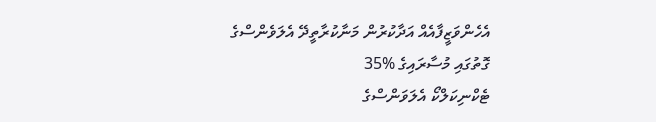އެހެންވަޒީފާއެއް އަދާކުރުން މަނާކުރާތީދޭ އެލަވެންސްގެ ގޮތުގައި މުސާރައިގެ %35
ޓެކްނިކަލްކޯ އެލަވަންސްގެ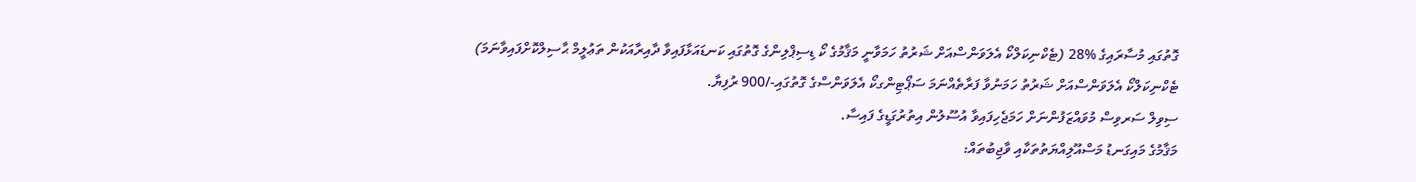ގޮތުގައި މުސާރައިގެ %28 (ޓެކްނިކަލްކޯ އެލަވަންސްއަށް ޝަރުތު ހަމަވާނީ މަޤާމުގެ ކޯ ޑިސިޕްލިންގެ ގޮތުގައި ކަނޑައަޅާފައިވާ ދާއިރާއަކުން ތަޢުލީމް ޙާސިލްކޮށްފައިވާނަމަ)
ޓެކްނިކަލްކޯ އެލަވަންސްއަށް ޝަރުތު ހަމަނުވާ ފަރާތެއްނަމަ ސަޕޯޓިންގކޯ އެލަވަންސްގެ ގޮތުގައި-/900 ރުފިޔާ.
ސިވިލް ސަރވިސް މުވައްޒަފުންނަށް ހަމަޖެހިފައިވާ އުސޫލުން އިތުރުގަޑީގެ ފައިސާ.
މަޤާމުގެ މައިގަނޑު މަސްއޫލިއްޔަތުތަކާއި ވާޖިބުތައް: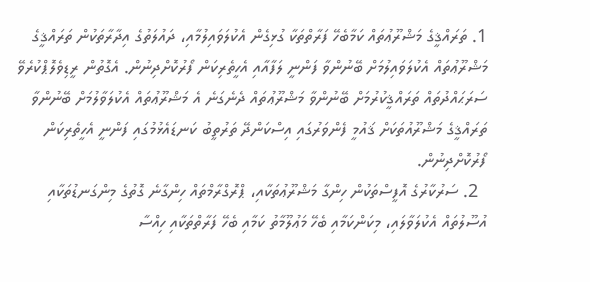1. ތަރައްޤީގެ މަޝްރޫޢުތައް ކަމާބެހޭ ފަރާތްތަކާ ގުޅިގެން އެކުލަވައިލުމާއި، ދައުލަތުގެ އިދާރާތަކުން ތަރައްޤީގެ މަޝްރޫޢުތައް އެކުލަވައިލުމަށް ބޭނުންވާ ފަންނީ ލަފާއާއި އެހީތެރިކަން ފޯރުކޮށްދިނުން. އެގޮތުން ރީޑިވެލޮޕްކުރެވޭ ސަރަޙައްދުތައް ތަރައްޤީކުރުމަށް ބޭނުންވާ މަޝްރޫޢުތައް ދެނެގަނެ އެ މަޝްރޫޢުތައް އެކުލަވާލުމަށް ބޭނުންވާ ތަރައްޤީގެ މަޝްރޫއުތަކަށް ޤައުމީ ފެންވަރުގައި އިސްކަންދޭ ތަރުތީބު ކަނޑައެޅުމުގައި ފަންނީ އެހީތެރިކަން ފޯރުކޮށްދިނުން.
  2. ސަރުކާރުގެ އޮފީސްތަކުން ހިންގާ މަޝްރޫޢުތަކާއި، ޕްރޮގްރާމްތައް ހިންގާނެ ގޮތުގެ މިންގަނޑުތަކާއި އުސޫލުތައް އެކުލަވާލައި، މިކަންކަމާއި ބެހޭ މަޢުލޫމާތު ކަމާއި ބެހޭ ފަރާތްތަކާއި ހިއްސާ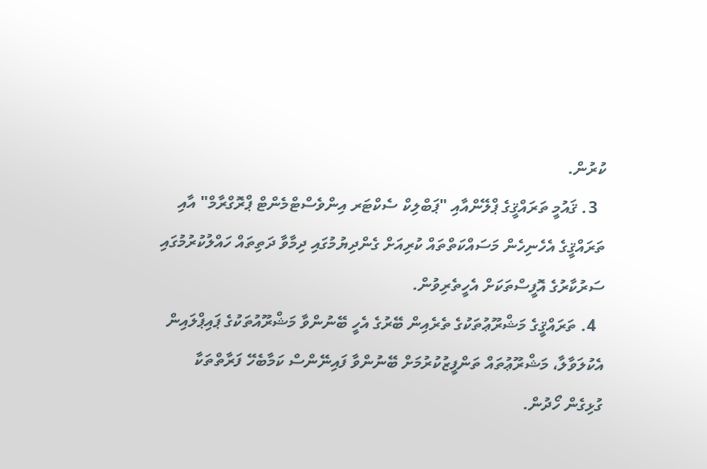ކުރުން.
  3. ޤައުމީ ތަރައްޤީގެ ޕްލޭންއާއި "ޕަބްލިކް ސެކްޓަރ އިންވެސްޓްމެންޓް ޕްރޮގްރާމް" އާއި ތަރައްޤީގެ އެހެނިހެން މަސައްކަތްތައް ކުރިއަށް ގެންދިޔުމުގައި ދިމާވާ ދަތިތައް ހައްލުކުރުމުގައި ސަރުކާރުގެ އޮފީސްތަކަށް އެހީތެރިވުން.
  4. ތަރައްޤީގެ މަޝްރޫޢުތަކުގެ ތެރެއިން ބޭރުގެ އެހީ ބޭނުންވާ މަޝްރޫއުތަކުގެ ޕައިޕްލައިން އެކުލަވާލާ، މަޝްރޫޢުތައް ތަންފީޒުކުރުމަށް ބޭނުންވާ ފައިނޭންސް ކަމާބެހޭ ފަރާތްތަކާ ގުޅިގެން ހޯދުން.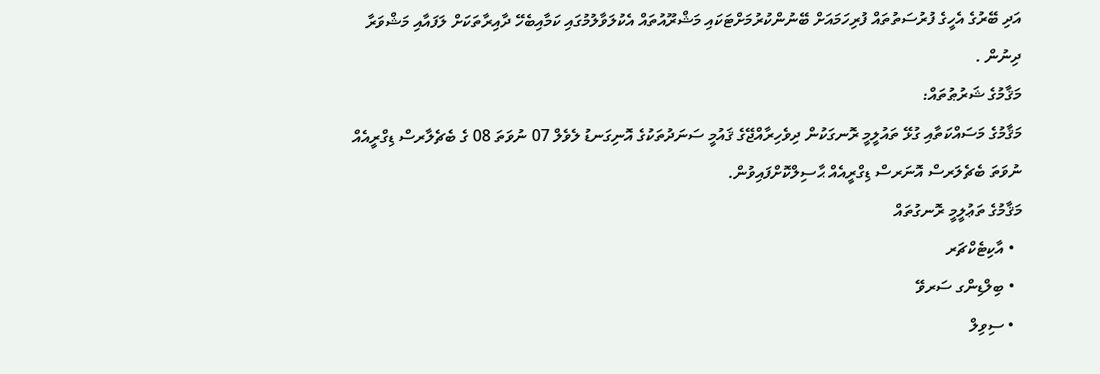އަދި ބޭރުގެ އެހީގެ ފުރުސަތުތައް ފުރިހަމައަށް ބޭނުންކުރުމަށްޓަކައި މަޝްރޫއުތައް އެކުލަވާލުމުގައި ކަމާއިބެހޭ ދާއިރާތަކަށް ލަފައާއި މަޝްވަރާ ދިނުން .
މަޤާމުގެ ޝަރުޠުތައް:
މަޤާމުގެ މަސައްކަތާއި ގުޅޭ ތައުލީމީ ރޮނގަކުން ދިވެހިރާއްޖޭގެ ޤައުމީ ސަނަދުތަކުގެ އޮނިގަނޑު ލެވެލް 07 ނުވަތަ 08 ގެ ބެޗެލާރސް ޑިގްރީއެއް ނުވަތަ ބެޗެލަރސް އޮނަރސް ޑިގްރީއެއް ޙާސިލްކޮށްފައިވުން.
މަޤާމުގެ ތަޢުލީމީ ރޮނގުތައް
  • އާކިޓެކްޗަރ
  • ބިލްޑިންގ ސަރވޭ
  • ސިވިލް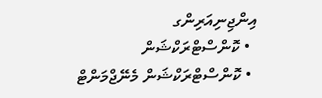އިންޖިނިއަރިންގ
  • ކޮންސްޓްރަކްޝަން
  • ކޮންސްޓްރަކްޝަން މެނޭޖްމަންޓް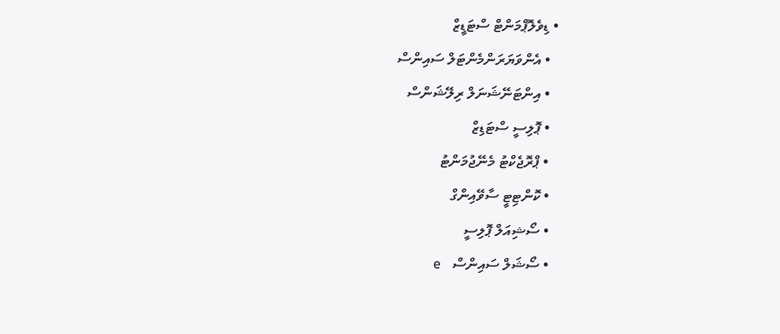• ޑިވެލޮޕްމަންޓް ސްޓަޑީޒް
  • އެންވަޔަރަންމެންޓަލް ސައިންސް
  • އިންޓަނޭޝަނަލް ރިލޭޝަންސް
  • ޕޮލިސީ ސްޓަޑިޒް
  • ޕްރޮޖެކްޓު މެނޭޖުމަންޓު
  • ކޮންޓިޓީ ސާވޭއިންގް
  • ސޯޝިއަލް ޕޮލިސީ
  • ސޯޝަލް ސައިންސް   e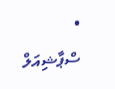• ސްޕާޝިއަލް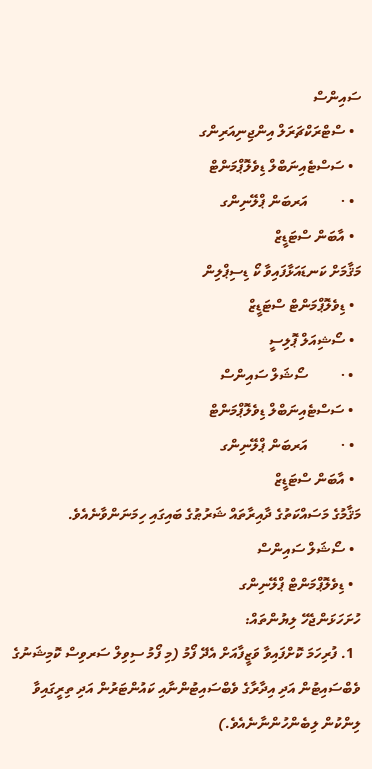ސައިންސް
  • ސްޓްރަކްޗަރަލް އިންޖިނިއަރިންގ
  • ސަސްޓެއިނަބްލް ޑިވެލޮޕްމަންޓް
  • ·         އަރބަން ޕްލޭނިންގ
  • އާބަން ސްޓަޑީޒް
މަޤާމަށް ކަނޑައަޅާފައިވާ ކޯ ޑިސިޕްލިން
  • ޑިވެލޮޕްމަންޓް ސްޓަޑީޒް
  • ސޯޝިއަލް ޕޮލިސީ
  • ·         ސޯޝަލް ސައިންސް
  • ސަސްޓެއިނަބްލް ޑިވެލޮޕްމަންޓް
  • ·         އަރބަން ޕްލޭނިންގ
  • އާބަން ސްޓަޑީޒް
މަޤާމުގެ މަސައްކަތުގެ ދާއިރާތައް ޝަރުޠުގެ ބައިގައި ހިމަނަންވާނެއެވެ.
  • ސޯޝަލް ސައިންސް
  • ޑިވެލޮޕްމަންޓް ޕްލޭނިންގ
ހުށަހަޅަންޖެހޭ ލިޔުންތައް:
  1. ފުރިހަމަ ކޮށްފައިވާ ވަޒީފާއަށް އެދޭ ފޯމު (މި ފޯމު ސިވިލް ސަރވިސް ކޮމިޝަނުގެ ވެބްސައިޓުން އަދި އިދާރާގެ ވެބްސައިޓުންނާއި ކައުންޓަރުން އަދި ތިރީގައިވާ ލިންކުން ލިބެންހުންނާނެއެވެ.)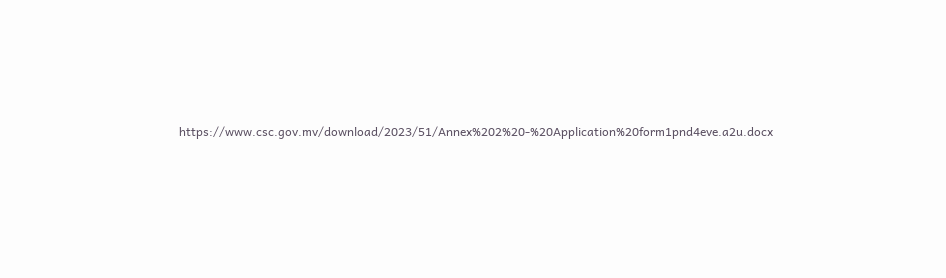https://www.csc.gov.mv/download/2023/51/Annex%202%20-%20Application%20form1pnd4eve.a2u.docx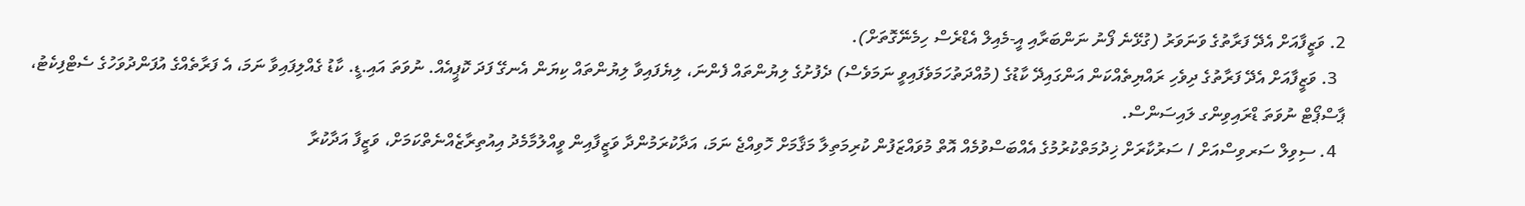2. ވަޒީފާއަށް އެދޭ ފަރާތުގެ ވަނަވަރު (ގުޅޭނެ ފޯނު ނަންބަރާއި އީ-މެއިލް އެޑްރެސް ހިމެނޭގޮތަށް).
  3. ވަޒީފާއަށް އެދޭ ފަރާތުގެ ދިވެހި ރައްޔިތެއްކަން އަންގައިދޭ ކާޑުގެ (މުއްދަތުހަމަވެފައިވީ ނަމަވެސް) ދެފުށުގެ ލިޔުންތައް ފެންނަ، ލިޔެފައިވާ ލިޔުންތައް ކިޔަން އެނގޭ ފަދަ ކޮޕީއެއް. ނުވަތަ އައި.ޑީ. ކާޑު ގެއްލިފައިވާ ނަމަ، އެ ފަރާތެއްގެ އުފަންދުވަހުގެ ސެޓްފިކެޓު، ޕާސްޕޯޓް ނުވަތަ ޑްރައިވިންގ ލައިސަންސް.
  4. ސިވިލް ސަރވިސްއަށް / ސަރުކާރަށް ޚިދުމަތްކުރުމުގެ އެއްބަސްވުމެއް އޮތް މުވައްޒަފުން ކުރިމަތިލާ މަޤާމަށް ހޮވިއްޖެ ނަމަ، އަދާކުރަމުންދާ ވަޒީފާއިން ވީއްލުމާމެދު އިއުތިރާޒެއްނެތްކަމަށް، ވަޒީފާ އަދާކުރާ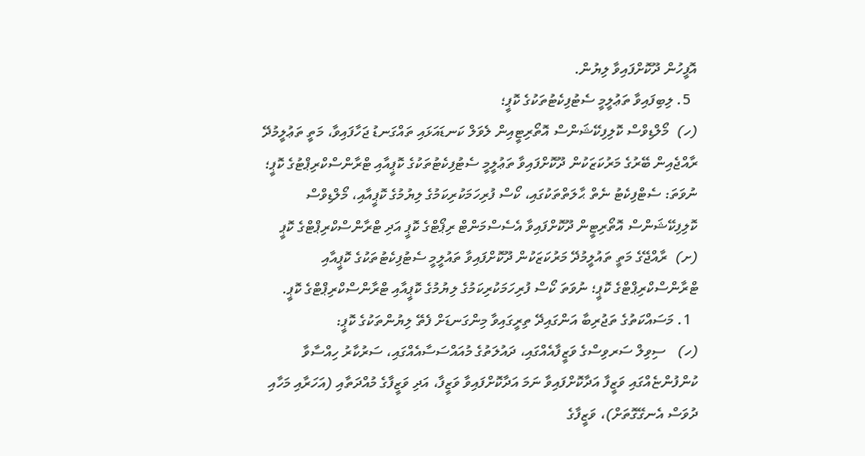އޮފީހުން ދޫކޮށްފައިވާ ލިޔުން.
  5. ލިބިފައިވާ ތަޢުލީމީ ސެޓުފިކެޓުތަކުގެ ކޮޕީ؛
(ހ)  މޯލްޑިވްސް ކޮލިފިކޭޝަންސް އޮތޯރިޓީއިން ލެވަލް ކަނޑައަޅައި ތައްގަނޑު ޖަހާފައިވާ، މަތީ ތަޢުލީމުދޭ ރާއްޖެއިން ބޭރުގެ މަރުކަޒަކުން ދޫކޮށްފައިވާ ތަޢުލީމީ ސެޓުފިކެޓުތަކުގެ ކޮޕީއާއި ޓްރާންސްކްރިޕްޓުގެ ކޮޕީ؛ ނުވަތަ: ސެޓްފިކެޓު ނެތް ޙާލަތްތަކުގައި، ކޯސް ފުރިހަމަކުރިކަމުގެ ލިޔުމުގެ ކޮޕީއާއި، މޯލްޑިވްސް ކޮލިފިކޭޝަންސް އޮތޯރިޓީން ދޫކޮށްފައިވާ އެސެސްމަންޓް ރިޕޯޓްގެ ކޮޕީ އަދި ޓްރާންސްކްރިޕްޓްގެ ކޮޕީ
(ށ)  ރާއްޖޭގެ މަތީ ތައުލީމުދޭ މަރުކަޒަކުން ދޫކޮށްފައިވާ ތައުލީމީ ސެޓުފިކެޓުތަކުގެ ކޮޕީއާއި ޓްރާންސްކްރިޕްޓްގެ ކޮޕީ؛ ނުވަތަ ކޯސް ފުރިހަމަކުރިކަމުގެ ލިޔުމުގެ ކޮޕީއާއި ޓްރާންސްކްރިޕްޓްގެ ކޮޕީ.
  1. މަސައްކަތުގެ ތަޖުރިބާ އަންގައިދޭ ތިރީގައިވާ މިންގަނޑަށް ފެތޭ ލިޔުންތަކުގެ ކޮޕީ:
(ހ)   ސިވިލް ސަރވިސްގެ ވަޒީފާއެއްގައި، ދައުލަތުގެ މުއައްސަސާއެއްގައި، ސަރުކާރު ހިއްސާވާ ކުންފުންޏެއްގައި ވަޒީފާ އަދާކޮށްފައިވާ ނަމަ އަދާކޮށްފައިވާ ވަޒީފާ، އަދި ވަޒީފާގެ މުއްދަތާއި (އަހަރާއި މަހާއި ދުވަސް އެނގޭގޮތަށް)، ވަޒީފާގެ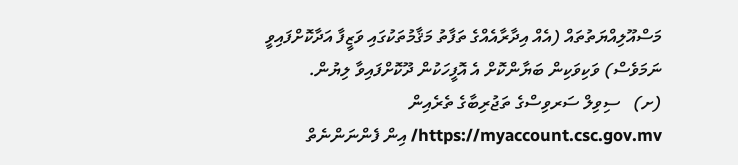މަސްއޫލިއްޔަތުތައް (އެއް އިދާރާއެއްގެ ތަފާތު މަޤާމުތަކުގައި ވަޒީފާ އަދާކޮށްފައިވީ ނަމަވެސް) ވަކިވަކިން ބަޔާންކޮށް އެ އޮފީހަކުން ދޫކޮށްފައިވާ ލިޔުން.
(ށ)   ސިވިލް ސަރވިސްގެ ތަޖުރިބާގެ ތެރެއިން https://myaccount.csc.gov.mv/ އިން ފެންނަންނެތް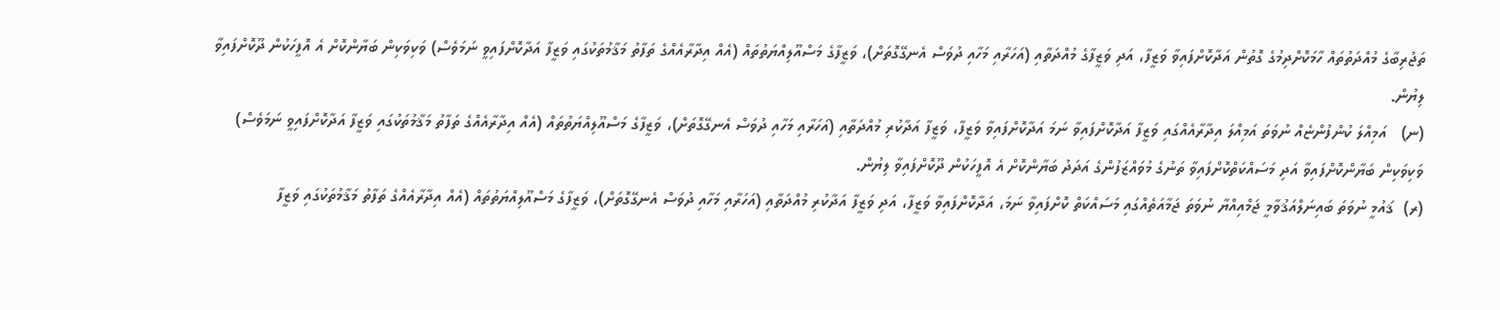ތަޖުރިބާގެ މުއްދަތުތައް ހާމަކޮށްދިމުގެ ގޮތުން އަދާކޮށްފައިވާ ވަޒީފާ، އަދި ވަޒީފާގެ މުއްދަތާއި (އަހަރާއި މަހާއި ދުވަސް އެނގޭގޮތަށް)، ވަޒީފާގެ މަސްއޫލިއްޔަތުތައް (އެއް އިދާރާއެއްގެ ތަފާތު މަޤާމުތަކުގައި ވަޒީފާ އަދާކޮށްފައިވީ ނަމަވެސް) ވަކިވަކިން ބަޔާންކޮށް އެ އޮފީހަކުން ދޫކޮށްފައިވާ ލިޔުން.
(ނ)   އަމިއްލަ ކުންފުންޏެއް ނުވަތަ އަމިއްލަ އިދާރާއެއްގައި ވަޒީފާ އަދާކޮށްފައިވާ ނަމަ އަދާކޮށްފައިވާ ވަޒީފާ، ވަޒީފާ އަދާކުރި މުއްދަތާއި (އަހަރާއި މަހާއި ދުވަސް އެނގޭގޮތަށް)، ވަޒީފާގެ މަސްއޫލިއްޔަތުތައް (އެއް އިދާރާއެއްގެ ތަފާތު މަޤާމުތަކުގައި ވަޒީފާ އަދާކޮށްފައިވީ ނަމަވެސް) ވަކިވަކިން ބަޔާންކޮށްފައިވާ އަދި މަސައްކަތްކޮށްފައިވާ ތަނުގެ މުވައްޒަފުންގެ އަދަދު ބަޔާންކޮށް އެ އޮފީހަކުން ދޫކޮށްފައިވާ ލިޔުން.
(ރ)  ޤައުމީ ނުވަތަ ބައިނަލްއަޤުވާމީ ޖަމްއިއްޔާ ނުވަތަ ޖަމާއަތެއްގައި މަސައްކަތް ކޮށްފައިވާ ނަމަ، އަދާކޮށްފައިވާ ވަޒީފާ، އަދި ވަޒީފާ އަދާކުރި މުއްދަތާއި (އަހަރާއި މަހާއި ދުވަސް އެނގޭގޮތަށް)، ވަޒީފާގެ މަސްއޫލިއްޔަތުތައް (އެއް އިދާރާއެއްގެ ތަފާތު މަޤާމުތަކުގައި ވަޒީފާ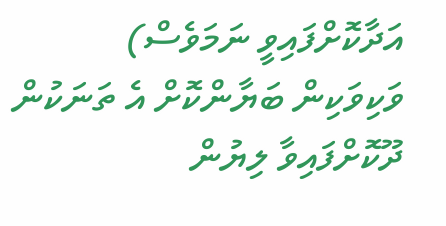އަދާކޮށްފައިވީ ނަމަވެސް) ވަކިވަކިން ބަޔާންކޮށް އެ ތަނަކުން ދޫކޮށްފައިވާ ލިޔުން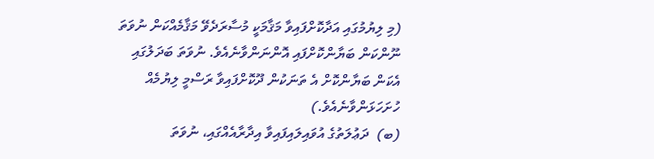(މި ލިޔުމުގައި އަދާކޮށްފައިވާ މަޤާމަކީ މުސާރަދެވޭ މަޤާމެއްކަން ނުވަތަ ނޫންކަން ބަޔާންކޮށްފައި އޮންނަންވާނެއެވެ. ނުވަތަ ބަދަލުގައި އެކަން ބަޔާންކޮށް އެ ތަނަކުން ދޫކޮށްފައިވާ ރަސްމީ ލިޔުމެއް ހުށަހަޅަންވާނެއެވެ.)
(ބ)  ދަޢުލަތުގެ އުވައިލައިފައިވާ އިދާރާއެއްގައި، ނުވަތަ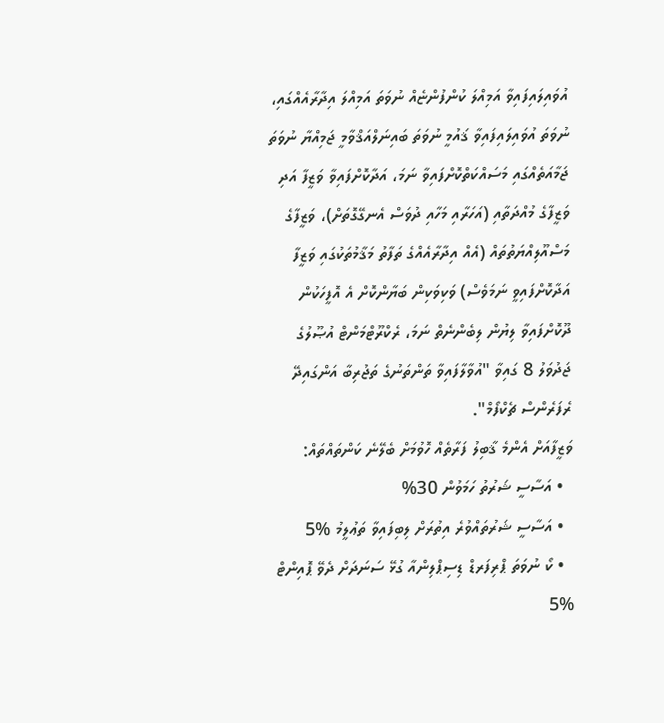އުވައިލައިފައިވާ އަމިއްލަ ކުންފުންޏެއް ނުވަތަ އަމިއްލަ އިދާރާއެއްގައި، ނުވަތަ އުވައިލައިފައިވާ ޤައުމީ ނުވަތަ ބައިނަލްއަޤްވާމީ ޖަމިއްޔާ ނުވަތަ ޖަމާއަތެއްގައި މަސައްކަތްކޮށްފައިވާ ނަމަ، އަދާކޮށްފައިވާ ވަޒީފާ އަދި ވަޒީފާގެ މުއްދަތާއި (އަހަރާއި މަހާއި ދުވަސް އެނގޭގޮތަށް)، ވަޒީފާގެ މަސްއޫލިއްޔަތުތައް (އެއް އިދާރާއެއްގެ ތަފާތު މަޤާމުތަކުގައި ވަޒީފާ އަދާކޮށްފައިވީ ނަމަވެސް) ވަކިވަކިން ބަޔާންކޮށް އެ އޮފީހަކުން ދޫކޮށްފައިވާ ލިޔުން ލިބެންނެތް ނަމަ، ރެކްރޫޓްމަންޓް އުޞޫލުގެ ޖަދުވަލު 8 ގައިވާ "އުވާލާފައިވާ ތަންތަނުގެ ތަޖުރިބާ އަންގައިދޭ ރެފަރެންސް ޗެކްފޯމް".
ވަޒީފާއަށް އެންމެ ޤާބިލު ފަރާތެއް ހޮވުމަށް ބެލޭނެ ކަންތައްތައް:
  • އަސާސީ ޝަރުތު ހަމަވުން 30%
  • އަސާސީ ޝަރުތައްވުރެ އިތުރަށް ލިބިފައިވާ ތަޢުލީމު %5
  • ކޯ ނުވަތަ ޕްރިފަރޑް ޑިސިޕްލިންއާ ގުޅޭ ސަނަދަށް ދެވޭ ޕޮއިންޓް %5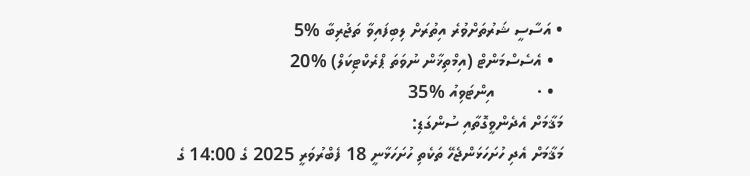• އަސާސީ ޝަރުތަށްވުރެ އިތުރަށް ލިބިފައިވާ ތަޖުރިބާ %5
  • އެސެސްމަންޓް (އިމްތިޚާން ނުވަތަ ޕްރެކްޓިކަލް) %20
  • ·         އިންޓަވިއު %35
މަޤާމަށް އެދެންވީގޮތާއި ސުންގަޑި:
މަޤާމަށް އެދި ހުށަހަޅަންޖެހޭ ތަކެތި ހުށަހަޅާނީ 18 ފެބްރުވަރީ 2025 ގެ 14:00 ގެ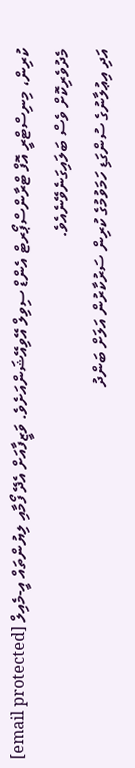ކުރިން، މިނިސްޓްރީ އޮފް ޓްރާންސްޕޯރޓް އެންޑް ސިވިލް އޭވިއޭޝަންއަށެވެ. ވަޒީފާއަށް އެދޭ ފޯމާއި ލިޔުންތައް އީ-މެއިލް [email protected] މެދުވެރިކޮށް ވެސް ބަލައިގަނެވޭނެއެވެ.
އަދި އިޢުލާނުގެ ސުންގަޑި ހަމަވުމުގެ ކުރިން ސަރުކާރުން އަލަށް ބަންދު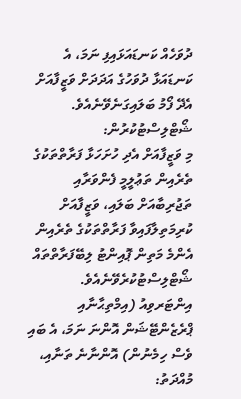ދުވަހެއް ކަނޑައަޅައިފި ނަމަ، އެ ކަނޑައަޅާ ދުވަހުގެ އަދަދަށް ވަޒީފާއަށް އެދޭ ފޯމު ބަލައިގަނެވޭނެއެވެ.
ޝޯޓްލިސްޓުކުރުން:
މި ވަޒީފާއަށް އެދި ހުށަހަޅާ ފަރާތްތަކުގެ ތެރެއިން ތަޢުލީމީ ފެންވަރާއި ތަޖުރިބާއަށް ބަލައި، ވަޒީފާއަށް ކުރިމަތިލާފައިވާ ފަރާތްތަކުގެ ތެރެއިން އެންމެ މަތިން ޕޮއިންޓު ލިބޭފަރާތްތައް ޝޯޓްލިސްޓުކުރެވޭނެއެވެ.
އިންޓަރވިއު (އިމްތިޙާނާއި ޕްރެޒެންޓޭޝަން އޮންނަ ނަމަ، އެ ބައި ވެސް ހިމެނުން) އޮންނާނެ ތަނާއި، މުއްދަތު: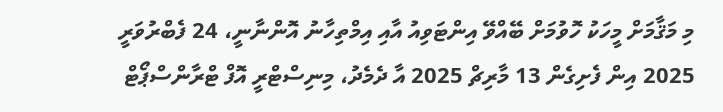މި މަޤާމަށް މީހަކު ހޮވުމަށް ބޭއްވޭ އިންޓަވިއު އާއި އިމްތިހާނު އޮންނާނީ، 24 ފެބްރުވަރީ 2025 އިން ފެށިގެން 13 މާރިޗް 2025 އާ ދެމެދު، މިނިސްޓްރީ އޮފް ޓްރާންސްޕޯޓް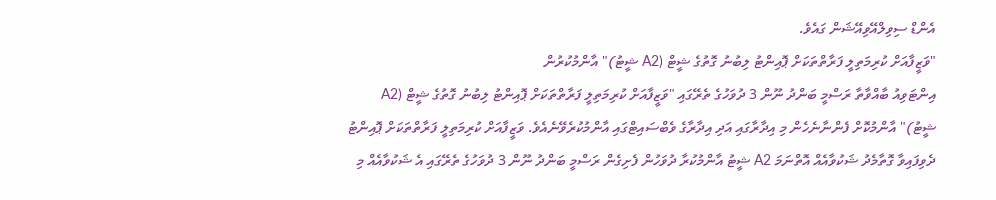އެންޑް ސިވިލްއޭވިއޭޝަން ގައެވެ.
"ވަޒީފާއަށް ކުރިމަތިލީ ފަރާތްތަކަށް ޕޮއިންޓު ލިބުނު ގޮތުގެ ޝީޓް (A2 ޝީޓު)" އާންމުކުރުން
އިންޓަވިއު ބާއްވާތާ ރަސްމީ ބަންދު ނޫން 3 ދުވަހުގެ ތެރޭގައި "ވަޒީފާއަށް ކުރިމަތިލީ ފަރާތްތަކަށް ޕޮއިންޓު ލިބުނު ގޮތުގެ ޝީޓް (A2 ޝީޓު)" އާންމުކޮށް ފެންނާނެހެން މި އިދާރާގައި އަދި އިދާރާގެ ވެބްސައިޓްގައި އާންމުކުރެވޭނެއެވެ. ވަޒީފާއަށް ކުރިމަތިލީ ފަރާތްތަކަށް ޕޮއިންޓު ދެވިފައިވާ ގޮތާމެދު ޝަކުވާއެއް އޮތްނަމަ A2 ޝީޓު އާންމުކުރާ ދުވަހުން ފެށިގެން ރަސްމީ ބަންދު ނޫން 3 ދުވަހުގެ ތެރޭގައި އެ ޝަކުވާއެއް މި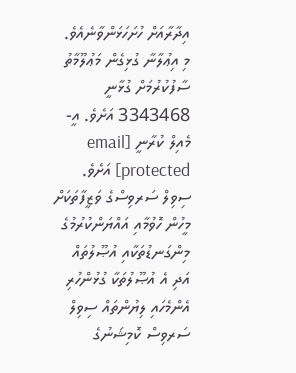އިދާރާއަށް ހުށަހަޅަންވާނެއެވެ.
މި އިޢުލާނާ ގުޅިގެން މަޢުލޫމާތު ސާފުކުރުމަށް ގުޅާނީ 3343468 އަށެވެ. އީ-މެއިލް ކުރާނީ [email protected] އަށެވެ.
ސިވިލް ސަރވިސްގެ ވަޒީފާތަކަށް މީހުން ހޮވުމާއި އައްޔަންކުރުމުގެ މިންގަނޑުތަކާއި އުޞޫލުތައް އަދި އެ އުޞޫލުތަކާ ގުޅުންހުރި އެންމެހައި ލިޔުންތައް ސިވިލް ސަރވިސް ކޮމިޝަނުގެ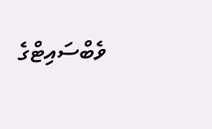ވެބްސައިޓްގެ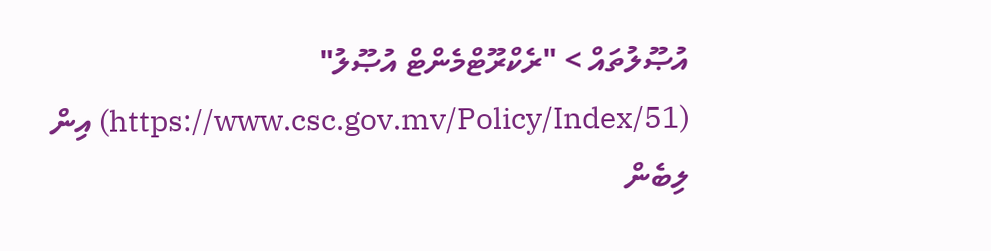އުޞޫލުތައް > "ރެކްރޫޓްމެންޓް އުޞޫލު" (https://www.csc.gov.mv/Policy/Index/51) އިން ލިބެން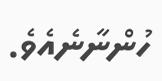ހުންނާނެއެވެ.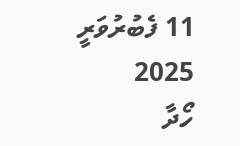11 ފެބުރުވަރީ 2025
ހޯދާ